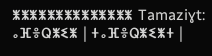ⵥⵥⵥⵥⵥⵥⵥⵥⵥⵥⵥⵥⵥⵥ Tamaziɣt: ⴰⴼⴻⵕⵥⵉⵥ | ⵜⴰⴼⴻⵕⵥⵉⵥⵜ |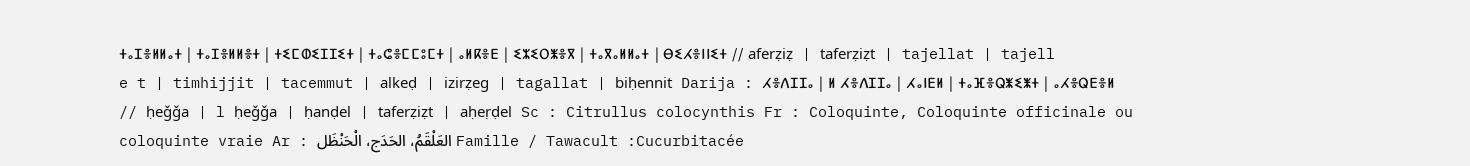ⵜⴰⵊⴻⵍⵍⴰⵜ | ⵜⴰⵊⴻⵍⵍⴻⵜ | ⵜⵉⵎⵀⵉⵊⵊⵉⵜ | ⵜⴰⵛⴻⵎⵎⵓⵎⵜ | ⴰⵍⴽⴻⴹ | ⵉⵣⵉⵔⵥⴻⴳ | ⵜⴰⴳⴰⵍⵍⴰⵜ | ⴱⵉⵃⴻⵏⵏⵉⵜ // aferẓiẓ | taferẓiẓt | tajellat | tajell e t | timhijjit | tacemmut | alkeḍ | izirẓeg | tagallat | biḥennit Darija : ⵃⴻⴷⵊⵊⴰ | ⵍ ⵃⴻⴷⵊⵊⴰ | ⵃⴰⵏⴹⵍ | ⵜⴰⴼⴻⵕⵥⵉⵥⵜ | ⴰⵃⴻⵕⴹⴻⵍ // ḥeǧǧa | l ḥeǧǧa | ḥanḍel | taferẓiẓt | aḥeṛḍel Sc : Citrullus colocynthis Fr : Coloquinte, Coloquinte officinale ou coloquinte vraie Ar : العَلْقَمُ، الحَدَج، الْحَنْظَل Famille / Tawacult :Cucurbitacée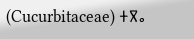(Cucurbitaceae) ⵜⴳⴰ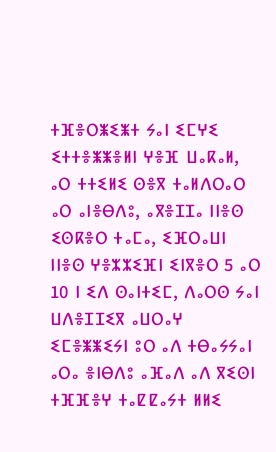ⵜⴼⴻⵔⵥⵉⵥⵜ ⵢⴰⵏ ⵉⵎⵖⵉ ⵉⵜⵜⴻⵥⵥⴻⵍⵏ ⵖⴻⴼ ⵡⴰⴽⴰⵍ, ⴰⵔ ⵜⵜⵉⵍⵉ ⵙⴻⴳ ⵜⴰⵍⴷⵔⴰⵔ ⴰⵔ ⴰⵏⴻⴱⴷⵓ, ⴰⴳⴻⵊⵊⴰ ⵏⵏⴻⵙ ⵉⵙⴽⴻⵔ ⵜⴰⵎⴰ, ⵉⴼⵔⴰⵡⵏ ⵏⵏⴻⵙ ⵖⴻⵣⵣⵉⴼⵏ ⵉⵏⴳⴻⵔ 5 ⴰⵔ 10 ⵏ ⵉⴷ ⵙⴰⵏⵜⵉⵎ, ⴷⴰⵔⵙ ⵢⴰⵏ ⵡⴷⴻⵊⵊⵉⴳ ⴰⵡⵔⴰⵖ ⵉⵎⴻⵥⵥⵉⵢⵏ ⵓⵔ ⴰⴷ ⵜⴱⴰⵢⵢⴰⵏ ⴰⵔⴰ ⴻⵏⴱⴷⵓ ⴰⴼⴰⴷ ⴰⴷ ⴳⵉⵙⵏ ⵜⴼⴼⴻⵖ ⵜⴰⵇⵇⴰⵢⵜ ⵍⵍⵉ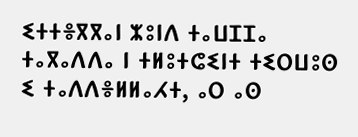ⵉⵜⵜⴻⴳⴳⴰⵏ ⵣⵓⵏⴷ ⵜⴰⵡⵊⵊⴰ ⵜⴰⴳⴰⴷⴷⴰ ⵏ ⵜⵍⵓⵜⵛⵉⵏⵜ ⵜⵉⵔⵡⵓⵙ ⵉ ⵜⴰⴷⴷⴻⵍⵍⴰⵃⵜ, ⴰⵔ ⴰⵙ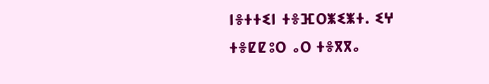ⵏⴻⵜⵜⵉⵏ ⵜⴻⴼⵔⵥⵉⵥⵜ. ⵉⵖ ⵜⴻⵇⵇⵓⵔ ⴰⵔ ⵜⴻⴳⴳⴰ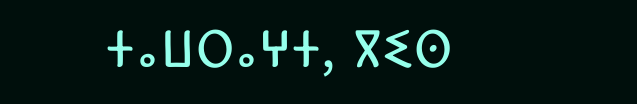ⵜⴰⵡⵔⴰⵖⵜ, ⴳⵉⵙ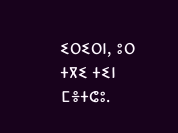ⵉⵔⵉⵔⵏ, ⵓⵔ ⵜⴳⵉ ⵜⵉⵏ ⵎⴻⵜⵛⵓ.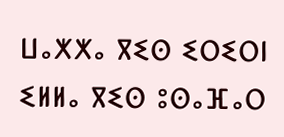ⵡⴰⵅⵅⴰ ⴳⵉⵙ ⵉⵔⵉⵔⵏ ⵉⵍⵍⴰ ⴳⵉⵙ ⵓⵙⴰⴼⴰⵔ